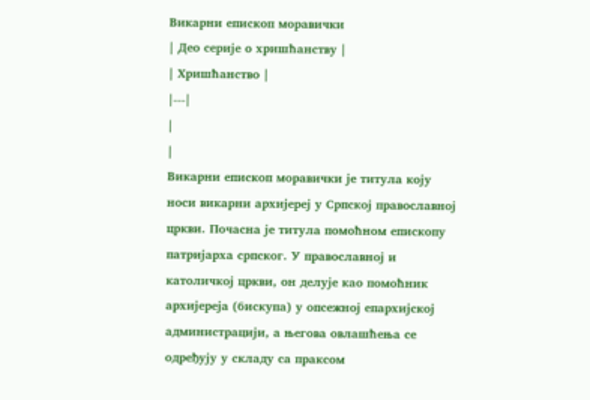Викарни епископ моравички
| Део серије о хришћанству |
| Хришћанство |
|---|
|
|
Викарни епископ моравички је титула коју носи викарни архијереј у Српској православној цркви. Почасна је титула помоћном епископу патријарха српског. У православној и католичкој цркви, он делује као помоћник архијереја (бискупа) у опсежној епархијској администрацији, а његова овлашћења се одређују у складу са праксом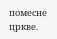помесне цркве.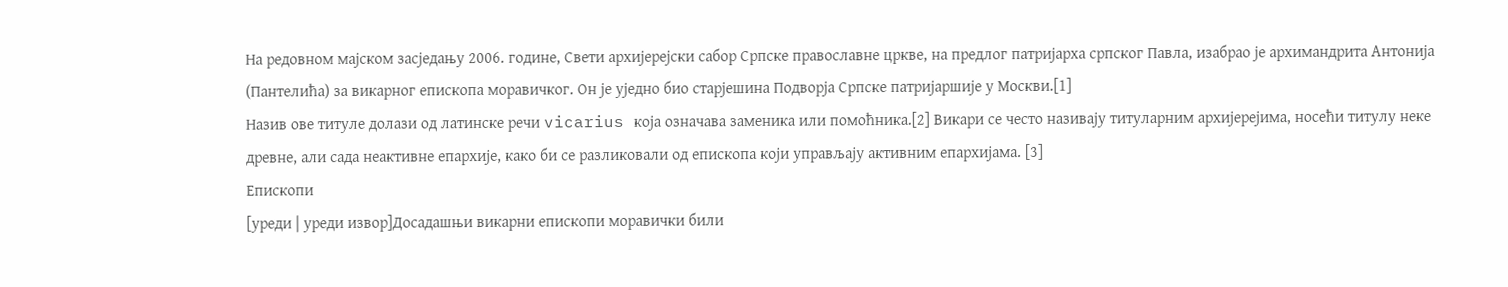На редовном мајском засједању 2006. године, Свети архијерејски сабор Српске православне цркве, на предлог патријарха српског Павла, изабрао је архимандрита Антонија (Пантелића) за викарног епископа моравичког. Он је уједно био старјешина Подворја Српске патријаршије у Москви.[1]
Назив ове титуле долази од латинске речи vicarius која означава заменика или помоћника.[2] Викари се често називају титуларним архијерејима, носећи титулу неке древне, али сада неактивне епархије, како би се разликовали од епископа који управљају активним епархијама. [3]
Епископи
[уреди | уреди извор]Досадашњи викарни епископи моравички били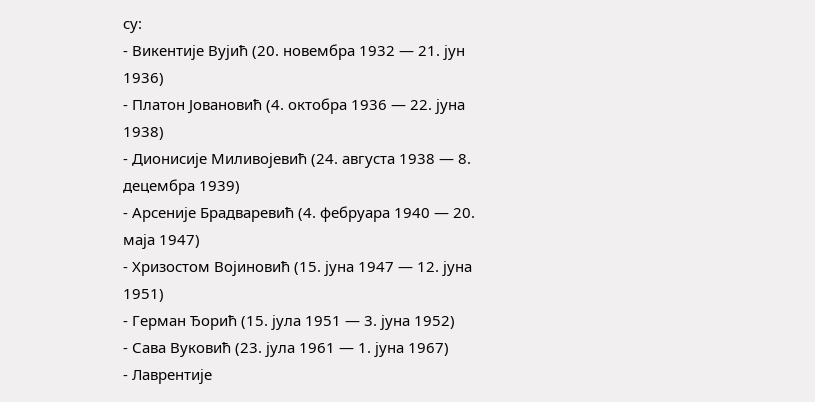су:
- Викентије Вујић (20. новембра 1932 — 21. јун 1936)
- Платон Јовановић (4. октобра 1936 — 22. јуна 1938)
- Дионисије Миливојевић (24. августа 1938 — 8. децембра 1939)
- Арсеније Брадваревић (4. фебруара 1940 — 20. маја 1947)
- Хризостом Војиновић (15. јуна 1947 — 12. јуна 1951)
- Герман Ђорић (15. јула 1951 — 3. јуна 1952)
- Сава Вуковић (23. јула 1961 — 1. јуна 1967)
- Лаврентије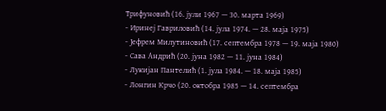Трифуновић (16. јули 1967 — 30. марта 1969)
- Иринеј Гавриловић (14. јула 1974. — 28. маја 1975)
- Јефрем Милутиновић (17. септембра 1978 — 19. маја 1980)
- Сава Андрић (20. јуна 1982 — 11. јуна 1984)
- Лукијан Пантелић (1. јула 1984. — 18. маја 1985)
- Лонгин Крчо (20. октобра 1985 — 14. септембра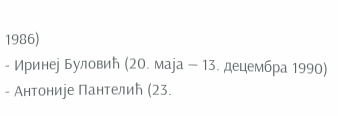1986)
- Иринеј Буловић (20. маја — 13. децембра 1990)
- Антоније Пантелић (23.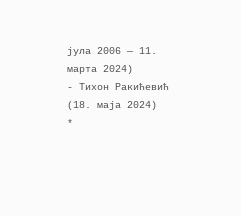јула 2006 — 11. марта 2024)
- Тихон Ракићевић (18. маја 2024)
*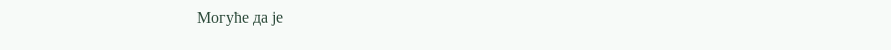Могуће да је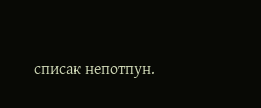списак непотпун.